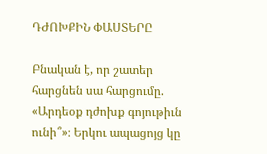ԴԺՈԽՔԻՆ ՓԱՍՏԵՐԸ

Բնական է, որ շատեր հարցնեն սա հարցումը. «Արդեօք դժոխք գոյութիւն ունի՞»։ Երկու ապացոյց կը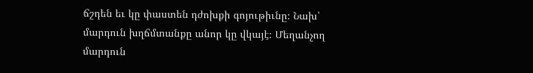ճշդեն եւ կը փաստեն դժոխքի գոյութիւնը։ Նախ՝ մարդուն խղճմտանքը անոր կը վկայէ։ Մեղանչող մարդուն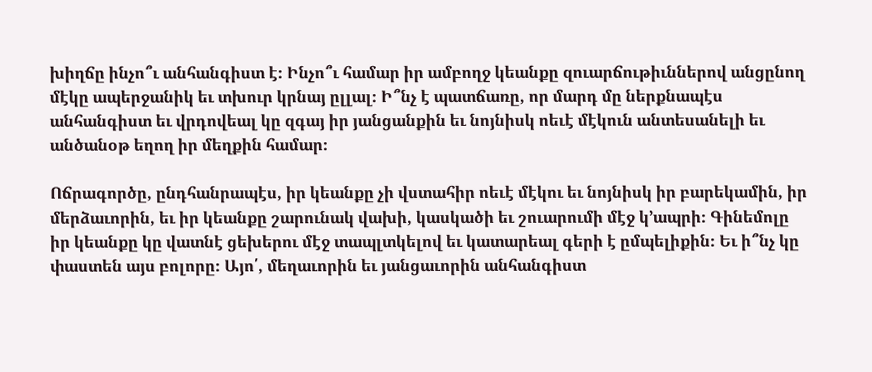խիղճը ինչո՞ւ անհանգիստ է։ Ինչո՞ւ համար իր ամբողջ կեանքը զուարճութիւններով անցընող մէկը ապերջանիկ եւ տխուր կրնայ ըլլալ։ Ի՞նչ է պատճառը, որ մարդ մը ներքնապէս անհանգիստ եւ վրդովեալ կը զգայ իր յանցանքին եւ նոյնիսկ ոեւէ մէկուն անտեսանելի եւ անծանօթ եղող իր մեղքին համար։

Ոճրագործը, ընդհանրապէս, իր կեանքը չի վստահիր ոեւէ մէկու եւ նոյնիսկ իր բարեկամին, իր մերձաւորին, եւ իր կեանքը շարունակ վախի, կասկածի եւ շուարումի մէջ կ՚ապրի։ Գինեմոլը իր կեանքը կը վատնէ ցեխերու մէջ տապլտկելով եւ կատարեալ գերի է ըմպելիքին։ Եւ ի՞նչ կը փաստեն այս բոլորը։ Այո՛, մեղաւորին եւ յանցաւորին անհանգիստ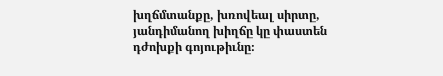խղճմտանքը, խռովեալ սիրտը, յանդիմանող խիղճը կը փաստեն դժոխքի գոյութիւնը։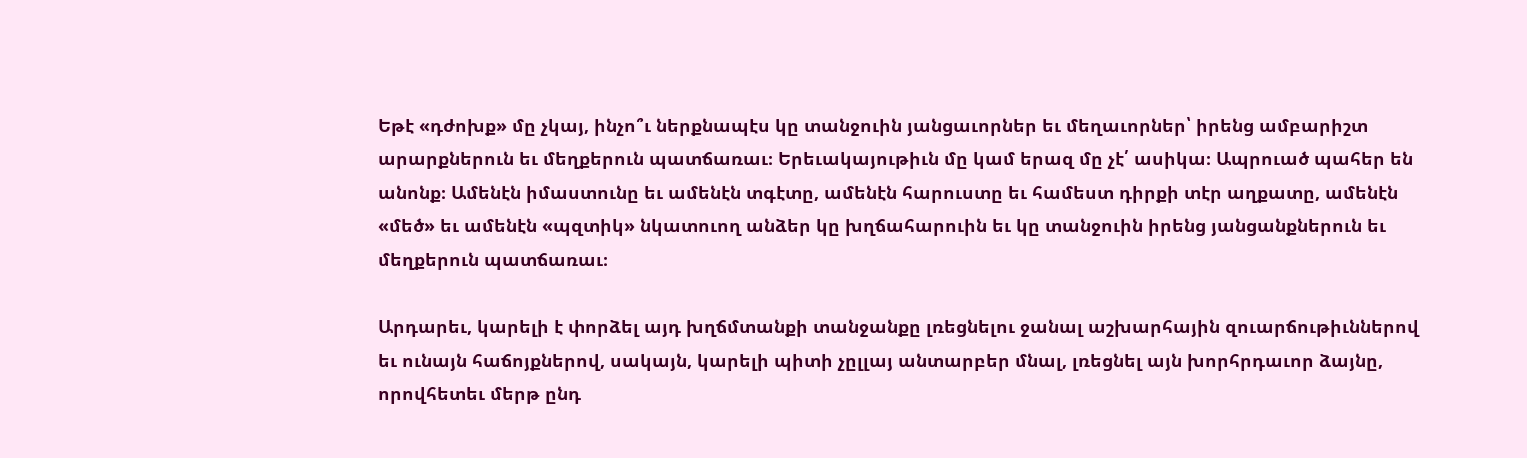Եթէ «դժոխք» մը չկայ, ինչո՞ւ ներքնապէս կը տանջուին յանցաւորներ եւ մեղաւորներ՝ իրենց ամբարիշտ արարքներուն եւ մեղքերուն պատճառաւ։ Երեւակայութիւն մը կամ երազ մը չէ՛ ասիկա։ Ապրուած պահեր են անոնք։ Ամենէն իմաստունը եւ ամենէն տգէտը, ամենէն հարուստը եւ համեստ դիրքի տէր աղքատը, ամենէն «մեծ» եւ ամենէն «պզտիկ» նկատուող անձեր կը խղճահարուին եւ կը տանջուին իրենց յանցանքներուն եւ մեղքերուն պատճառաւ։

Արդարեւ, կարելի է փորձել այդ խղճմտանքի տանջանքը լռեցնելու ջանալ աշխարհային զուարճութիւններով եւ ունայն հաճոյքներով, սակայն, կարելի պիտի չըլլայ անտարբեր մնալ, լռեցնել այն խորհրդաւոր ձայնը, որովհետեւ մերթ ընդ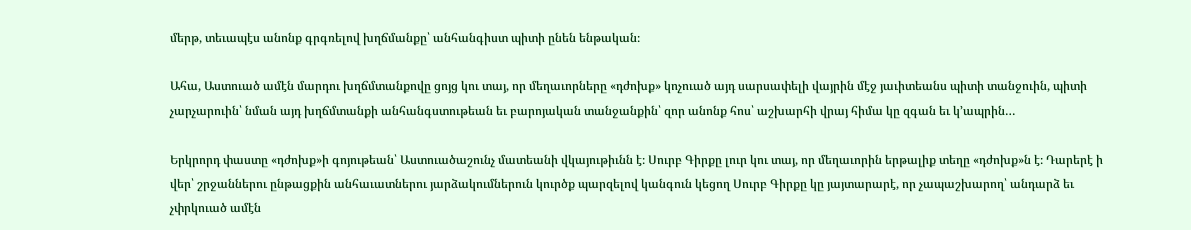մերթ, տեւապէս անոնք գրգռելով խղճմանքը՝ անհանգիստ պիտի ընեն ենթական։

Ահա, Աստուած ամէն մարդու խղճմտանքովը ցոյց կու տայ, որ մեղաւորները «դժոխք» կոչուած այդ սարսափելի վայրին մէջ յաւիտեանս պիտի տանջուին, պիտի չարչարուին՝ նման այդ խղճմտանքի անհանգստութեան եւ բարոյական տանջանքին՝ զոր անոնք հոս՝ աշխարհի վրայ հիմա կը զգան եւ կ՚ապրին…

Երկրորդ փաստը «դժոխք»ի գոյութեան՝ Աստուածաշունչ մատեանի վկայութիւնն է։ Սուրբ Գիրքը լուր կու տայ, որ մեղաւորին երթալիք տեղը «դժոխք»ն է։ Դարերէ ի վեր՝ շրջաններու ընթացքին անհաւատներու յարձակումներուն կուրծք պարզելով կանգուն կեցող Սուրբ Գիրքը կը յայտարարէ, որ չապաշխարող՝ անդարձ եւ չփրկուած ամէն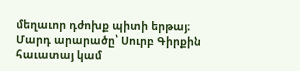մեղաւոր դժոխք պիտի երթայ։ Մարդ արարածը՝ Սուրբ Գիրքին հաւատայ կամ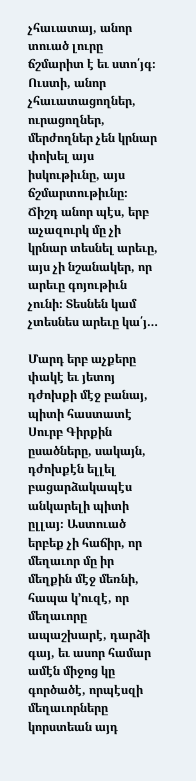չհաւատայ, անոր տուած լուրը ճշմարիտ է եւ ստո՛յգ։ Ուստի, անոր չհաւատացողներ, ուրացողներ, մերժողներ չեն կրնար փոխել այս իսկութիւնը, այս ճշմարտութիւնը։ Ճիշդ անոր պէս, երբ աչազուրկ մը չի կրնար տեսնել արեւը, այս չի նշանակեր, որ արեւը գոյութիւն չունի։ Տեսնեն կամ չտեսնես արեւը կա՛յ…

Մարդ երբ աչքերը փակէ եւ յետոյ դժոխքի մէջ բանայ, պիտի հաստատէ Սուրբ Գիրքին ըսածները, սակայն, դժոխքէն ելլել բացարձակապէս անկարելի պիտի ըլլայ։ Աստուած երբեք չի հաճիր, որ մեղաւոր մը իր մեղքին մէջ մեռնի, հապա կ՚ուզէ, որ մեղաւորը ապաշխարէ, դարձի գայ, եւ ասոր համար ամէն միջոց կը գործածէ, որպէսզի մեղաւորները կորստեան այդ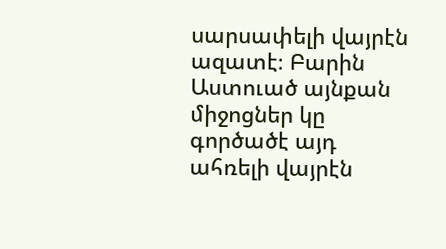սարսափելի վայրէն ազատէ։ Բարին Աստուած այնքան միջոցներ կը գործածէ այդ ահռելի վայրէն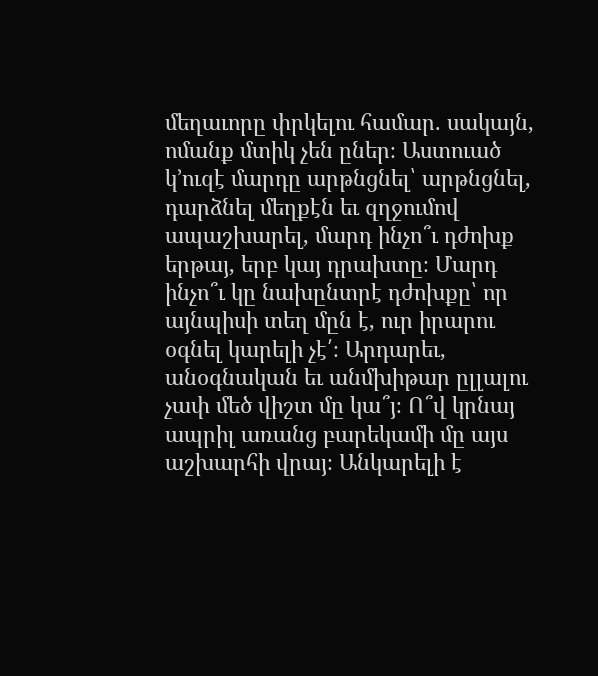մեղաւորը փրկելու համար. սակայն, ոմանք մտիկ չեն ըներ։ Աստուած կ՚ուզէ մարդը արթնցնել՝ արթնցնել, դարձնել մեղքէն եւ զղջումով ապաշխարել, մարդ ինչո՞ւ դժոխք երթայ, երբ կայ դրախտը։ Մարդ ինչո՞ւ կը նախընտրէ դժոխքը՝ որ այնպիսի տեղ մըն է, ուր իրարու օգնել կարելի չէ՛։ Արդարեւ, անօգնական եւ անմխիթար ըլլալու չափ մեծ վիշտ մը կա՞յ։ Ո՞վ կրնայ ապրիլ առանց բարեկամի մը այս աշխարհի վրայ։ Անկարելի է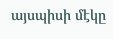այսպիսի մէկը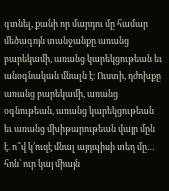գտնել, քանի որ մարդու մը համար մեծագոյն տանջանքը առանց բարեկամի, առանց կարեկցութեան եւ անօգնական մնալն է։ Ուստի, դժոխքը առանց բարեկամի, առանց օգնութեան, առանց կարեկցութեան եւ առանց մխիթարութեան վայր մըն է. ո՞վ կ՚ուզէ մնալ այդպիսի տեղ մը… հոն՝ ուր կայ միայն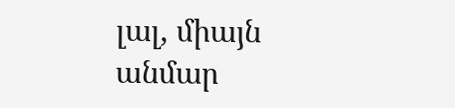լալ, միայն անմար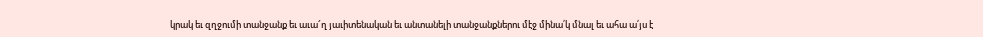կրակ եւ զղջումի տանջանք եւ աւա՜ղ յաւիտենական եւ անտանելի տանջանքներու մէջ մինա՛կ մնալ եւ ահա ա՛յս է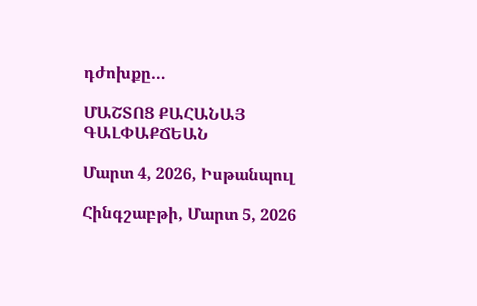դժոխքը…

ՄԱՇՏՈՑ ՔԱՀԱՆԱՅ ԳԱԼՓԱՔՃԵԱՆ

Մարտ 4, 2026, Իսթանպուլ

Հինգշաբթի, Մարտ 5, 2026